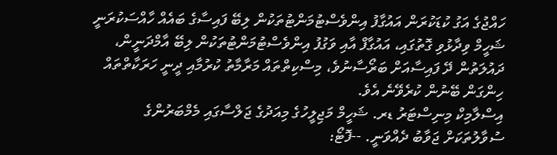ހައްޖުގެ އަގު ކުޑަކުރަން އައުގާފު އިންވެސްޓުމަންޓުތަކުން ލިބޭ ފައިސާގެ ބައެއް ހާއްސަކުރަނީ
ޝަހީމް ވިދާޅުވި ގޮތުގައި، އައުގާފް އާއި ވަގުފު އިންވެސްޓުމަންޓުތަކުން ލިބޭ އާމްދަނީން، ދައުލަތުން ދޭ ފައިސާއަށް ބަރޯސާނުވެ، މިސްކިތްތައް މަރާމާތު ކުރުމާއި ދީނީ ހަރަކާތްތައް ހިންގަން ބޭނުން ކުރެވޭނެ އެވެ.
އިސްލާމިކް މިނިސްޓަރު ޑރ. ޝަހީމް މަޖިލީހުގެ މިއަދުގެ ޖަލްސާގައި މެމްބަރުންގެ ސުވާލުތަކަށް ޖަވާބު ދެއްވަނީ. --ފޮޓޯ: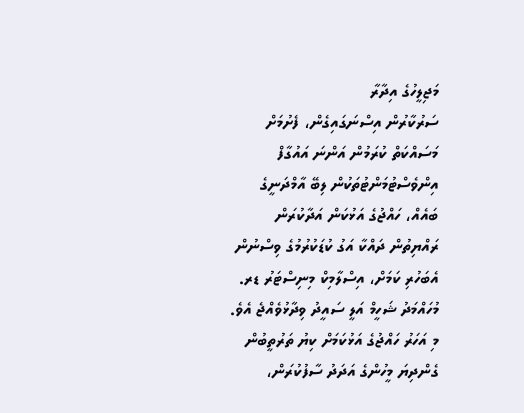މަޖިލީހުގެ އިދާރާ
ސަރުކާރުން އިސްނަގައިގެން، ފެށުމަށް މަސައްކަތް ކުރަމުން އަންނަ އައުގާފް އިންވެސްޓުމަންޓުތަކުން ލިބޭ އާމްދަނީގެ ބައެއް، ހައްޖުގެ އަޅުކަން އަދާކުރަން ރައްޔިތުން ދައްކާ އަގު ކުޑަކުރުމުގެ ވިސްނުން އެބަހުރި ކަމަށް، އިސްލާމިކް މިނިސްޓަރު ޑރ. މުހައްމަދު ޝަހީމް އަލީ ސައީދު ވިދާޅުވެއްޖެ އެވެ.
މި އަހަރު ހައްޖުގެ އަޅުކަމަށް ކިޔު ތަރުތީބުން ގެންދިޔަ މީހުންގެ އަދަދު ސާފުކުރަން،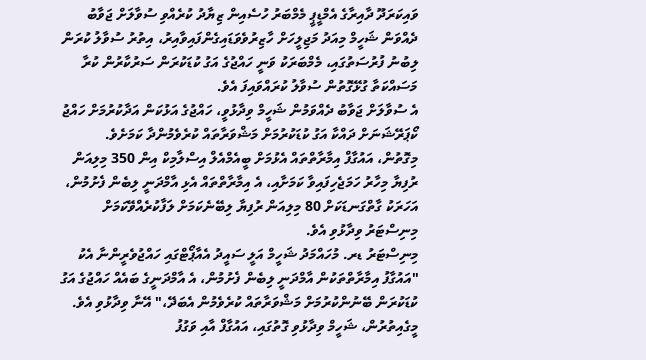ވައިކަރަދޫ ދާއިރާގެ އެމްޑީޕީ މެމްބަރު ހުސެއިން ޒިޔާދު ކުރެއްވި ސުވާލަށް ޖަވާބު ދެއްވަން ޝަހީމް މިއަދު މަޖިލީހަށް ހާޒިރުވެވަޑައިގެންފައިވާއިރު، އިތުރު ސުވާލު ކުރަން ލިބުނު ފުރުސަތުގައި، މެމްބަރަކު ވަނީ ހައްޖުގެ އަގު ކުޑަކުރަން ސަރުކާރުން ކުރާ މަސައްކަތާ ގުޅޭގޮތުން ސުވާލު ކުރައްވައިފަ އެވެ.
އެ ސުވާލަށް ޖަވާބު ދެއްވަމުން ޝަހީމް ވިދާޅުވީ، ހައްޖުގެ އަޅުކަން އަދާކުރުމަށް ހައްޖު ކޯޕަރޭޝަނަށް ދައްކާ އަގު ކުޑަކުރުމަށް މަޝްވަރާތައް ކުރެވެމުންދާ ކަމަށެވެ.
މިގޮތުން، އައުގާފް އިމާރާތްތައް އެޅުމަށް ބީއެމްއެލް އިސްލާމިކް އިން 350 މިލިއަން ރުފިޔާ މިހާރު ހަމަޖެހިފައިވާ ކަމަށާއި، އެ އިމާރާތްތައް އެޅި އާމްދަނީ ލިބެން ފެށުމުން، އަހަރަކު ގާތްގަނޑަކަށް 80 މިލިއަން ރުފިޔާ ލިބޭނެކަމަށް ލަފާކުރެއްވޭކަމަށް މިނިސްޓަރު ވިދާޅުވި އެވެ.
މިނިސްޓަރު ޑރ. މުހައްމަދު ޝަހީމް އަލީ ސައީދު އެއާޕޯޓްގައި ހައްޖުވެރީންނާ އެކު
"އައުގާފު އިމާރާތްތަކުން އާމްދަނީ ލިބެން ފެށުމުން، އެ އާމްދަނީގެ ބައެއް ހައްޖުގެ އަގު ކުޑަކުރަން ބޭނުންކުރުމަށް މަޝްވަރާތައް ކުރެވެމުން އެބަދޭ،" އޭނާ ވިދާޅުވި އެވެ.
މީގެއިތުރުން، ޝަހީމް ވިދާޅުވި ގޮތުގައި، އައުގާފް އާއި ވަގުފު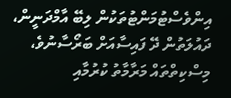އިންވެސްޓުމަންޓުތަކުން ލިބޭ އާމްދަނީން، ދައުލަތުން ދޭ ފައިސާއަށް ބަރޯސާނުވެ، މިސްކިތްތައް މަރާމާތު ކުރުމާއި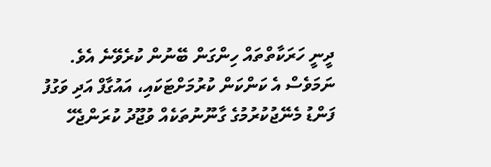ދީނީ ހަރަކާތްތައް ހިންގަން ބޭނުން ކުރެވޭނެ އެވެ.
ނަމަވެސް އެ ކަންކަން ކުރުމަށްޓަކައި، އައުގާފް އަދި ވަގުފު ފަންޑު މެނޭޖުކުރުމުގެ ގާނޫނުތަކެއް ވުޖޫދު ކުރަންޖެހޭ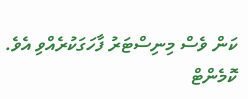ކަން ވެސް މިނިސްޓަރު ފާހަގަކުރެއްވި އެވެ.
ކޮމެންޓް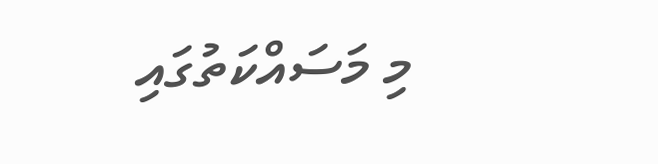މި މަސައްކަތުގައި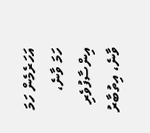އަހަރެމެން ހަމަ ހަމަ ވާނެ، އިންސާފުވެރި ވާނެ، އިތުބާރު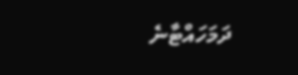ދަމަހައްޓާނެ